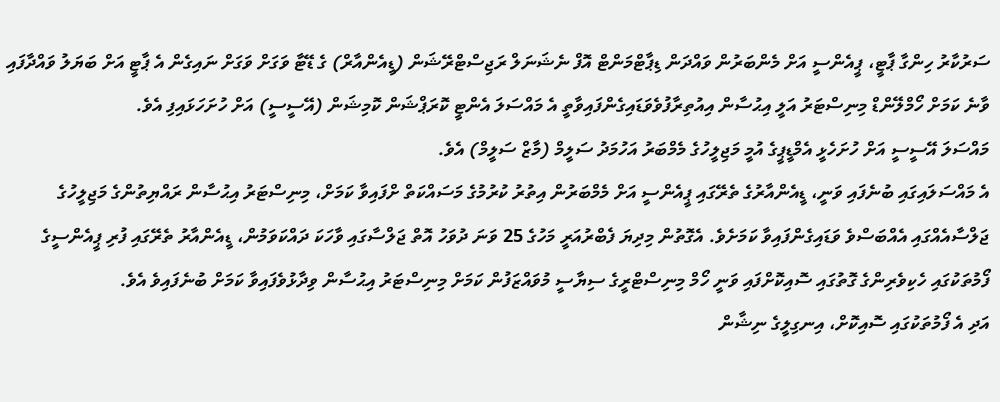ސަރުކާރު ހިންގާ ޕާޓީ، ޕީއެންސީ އަށް މެންބަރުން ވައްދަން ޑިޕާޓްމަންޓް އޮފް ނެޝަނަލް ރަޖިސްޓްރޭޝަން (ޑީއެންއާރް) ގެ ޑޭޓާ ވަގަށް ވަގަށް ނައިގެން އެ ޕާޓީ އަށް ބަޔަލު ވައްދާފައި ވާނެ ކަމަށް ހޯމްލޭންޑް މިނިސްޓަރު އަލީ އިޙުސާން އިއުތިރާފުވެވަޑައިގެންފައިވާތީ އެ މައްސަލަ އެންޓީ ކޮރަޕްޝަން ކޮމިޝަން (އޭސީސީ) އަށް ހުށަހަޅައިފި އެވެ.
މައްސަލަ އޭސީސީ އަށް ހުށަހެޅީ އެމްޑީޕީގެ އުމީ މަޖިލީހުގެ މެމްބަރު އަހުމަދު ސަލީމް (މާޒް ސަލީމް) އެވެ.
އެ މައްސަލައިގައި ބުނެފައި ވަނީ، ޑީއެންއާރުގެ ތެރޭގައި ޕީއެންސީ އަށް މެމްބަރުން އިތުރު ކުރުމުގެ މަސައްކަތް ށްފައިވާ ކަމަށް، މިނިސްޓަރު އިޙުސާން ރައްޔިތުންގެ މަޖިލީހުގެ ޖަލްސާއެއްގައި އެއްބަސްވެ ވަޑައިގެންފައިވާ ކަމަށެވެ. އެގޮތުން މިދިޔަ ފެބްރުއަރީ މަހުގެ 25 ވަނަ ދުވަހު އޮތް ޖަލްސާގައި ވާހަކަ ދައްކަވަމުން، ޑީއެންއާރު ތެރޭގައި ފުރި ޕީއެންސީގެ ފޯމުތަކުގައި ހެކިވެރިންގެ ގޮތުގައި ސޮއިކޮށްފައި ވަނީ ހޯމް މިނިސްޓްރީގެ ސިޔާސީ މުވައްޒަފުން ކަމަށް މިނިސްޓަރު އިޙުސާން ވިދާޅުވެފައިވާ ކަމަށް ބުނެފައިވެ އެވެ.
އަދި އެ ފޯމުތަކުގައި ސޮއިކޮށް، އިނގިލީގެ ނިޝާން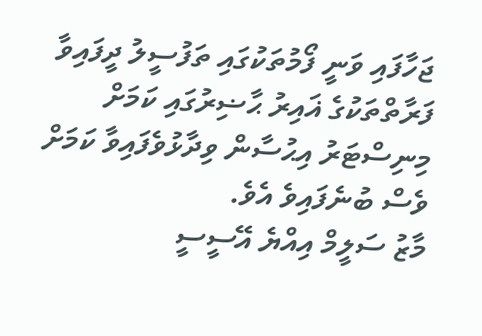ޖަހާފައި ވަނީ ފޯމުތަކުގައި ތަފުސީލު ދީފައިވާ ފަރާތްތަކުގެ ޣައިރު ޙާޟިރުގައި ކަމަށް މިނިސްޓަރު އިޙުސާން ވިދާޅުވެފައިވާ ކަމަށް ވެސް ބުނެފައިވެ އެވެ.
މާޒު ސަލީމް އިއްޔެ އޭސީސީ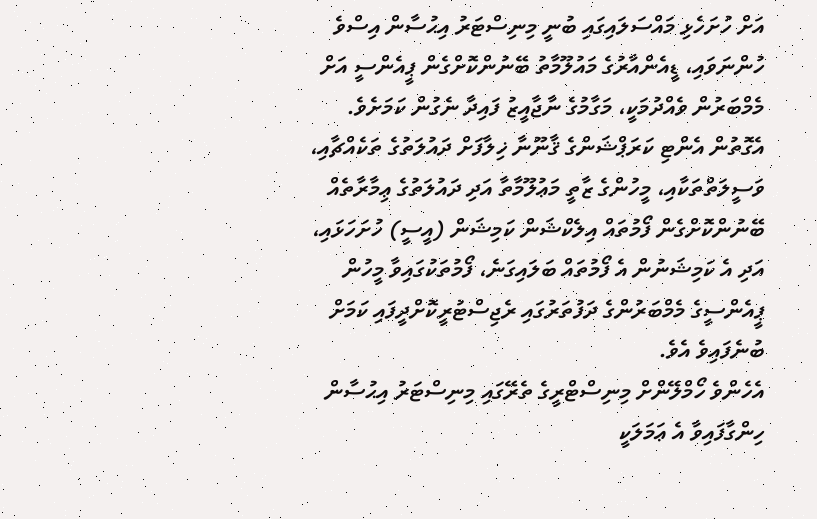އަށް ހުށަހެޅި މައްސަލައިގައި ބުނީ މިނިސްޓަރު އިޙުސާން އިސްވެ ހުންނަވައި، ޑީއެންއާރުގެ މައުލޫމާތު ބޭނުންކޮށްގެން ޕީއެންސީ އަށް މެމްބަރުން ވެއްދުމަކީ، މަގާމުގެ ނާޖާއީޒު ފައިދާ ނެގުން ކަމަށެވެ.
އެގޮތުން އެންޓި ކަރަޕްޝަންގެ ޤާނޫނާ ޚިލާފަށް ދައުލަތުގެ ތަކެއްޗާއި، ވަސީލަތްތަކާއި، މީހުންގެ ޒާތީ މަޢުލޫމާތާ އަދި ދައުލަތުގެ ޢިމާރާތެއް ބޭނުންކޮށްގެން ފޯމުތައް އިލެކްޝަން ކަމިޝަން (އީސީ) ހުށަހަޅައި، އަދި އެ ކަމިޝަނުން އެ ފޯމުތައް ބަލައިގަނެ، ފޯމުތަކުގައިވާ މީހުން ޕީއެންސީގެ މެމްބަރުންގެ ދަފުތަރުގައި ރެޖިސްޓުރީކޮށްދީފައި ކަމަށް ބުނެފައިވެ އެވެ.
އެހެންވެ ހޯމްލޭންށް މިނިސްޓްރީގެ ތެރޭގައި މިނިސްޓަރު އިޙުސާން ހިންގާފައިވާ އެ ޢަމަލަކީ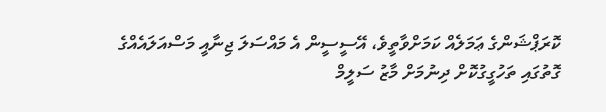ކޮރަޕްޝަންގެ ޢަމަލެއް ކަމަށްވާތީވެ، އޭސީސީން އެ މައްސަލަ ޖިނާއީ މަސްއަލައެއްގެ ގޮތުގައި ތަހުގީގުކޮށް ދިނުމަށް މާޒު ސަލީމް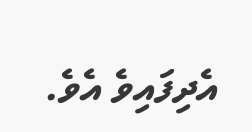އެދިފައިވެ އެވެ.